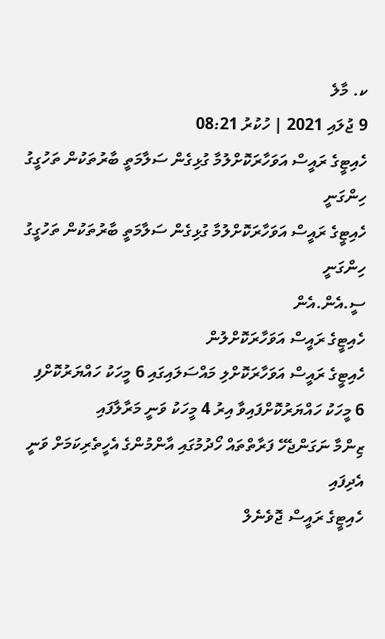ކ. މާލެ
9 ޖުލައި 2021 | ހުކުރު 08:21
ހެއިޓީގެ ރައީސް އަވަހާރަކޮށްލުމާ ގުޅިގެން ސަލާމަތީ ބާރުތަކުން ތަހުގީގު ހިންގަނީ
ހެއިޓީގެ ރައީސް އަވަހާރަކޮށްލުމާ ގުޅިގެން ސަލާމަތީ ބާރުތަކުން ތަހުގީގު ހިންގަނީ
ސީ.އެން.އެން
ހެއިޓީގެ ރައީސް އަވަހާރަކޮށްލުން
ހެއިޓީގެ ރައީސް އަވަހާރަކޮށްލި މައްސަލައިގައި 6 މީހަކު ހައްޔަރުކޮށްފި
6 މީހަކު ހައްޔަރުކޮށްފައިވާ އިރު 4 މީހަކު ވަނީ މަރާލާފައި
ޒިންމާ ނަގަންޖެހޭ ފަރާތްތައް ހޯދުމުގައި އާންމުންގެ އެހީތެރިކަމަށް ވަނީ އެދިފައި
ހެއިޓީގެ ރައީސް ޖޮވެނެލް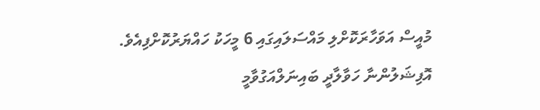މުއީސް އަވަހާރަކޮށްލި މައްސަލައިގައި 6 މީހަކު ހައްޔަރުކޮށްފިއެވެ.
އޮފިޝަލުންނާ ހަވާލާދީ ބައިނަލްއަގުވާމީ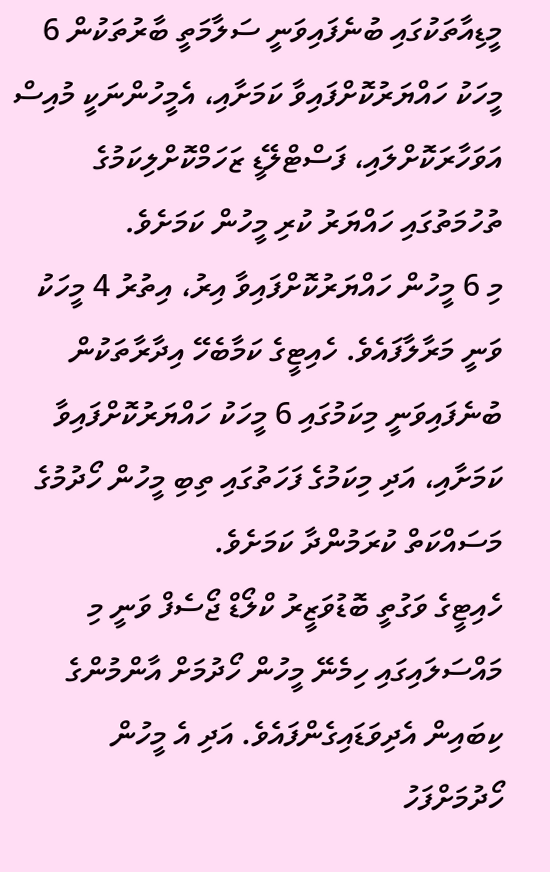މީޑިއާތަކުގައި ބުނެފައިވަނީ ސަލާމަތީ ބާރުތަކުން 6 މީހަކު ހައްޔަރުކޮށްފައިވާ ކަމަށާއި، އެމީހުންނަކީ މުއިސް އަވަހާރަކޮށްލައި، ފަސްޓްލޭޑީ ޒަހަމްކޮށްލިކަމުގެ ތުހުމަތުގައި ހައްޔަރު ކުރި މީހުން ކަމަށެވެ.
މި 6 މީހުން ހައްޔަރުކޮށްފައިވާ އިރު، އިތުރު 4 މީހަކު ވަނީ މަރާލާފައެވެ. ހެއިޓީގެ ކަމާބެހޭ އިދާރާތަކުން ބުނެފައިވަނީ މިކަމުގައި 6 މީހަކު ހައްޔަރުކޮށްފައިވާ ކަމަށާއި، އަދި މިކަމުގެ ފަހަތުގައި ތިބި މީހުން ހޯދުމުގެ މަސައްކަތް ކުރަމުންދާ ކަމަށެވެ.
ހެއިޓީގެ ވަގުތީ ބޮޑުވަޒީރު ކްލޯޑް ޖޯސެފް ވަނީ މި މައްސަލައިގައި ހިމެނޭ މީހުން ހޯދުމަށް އާންމުންގެ ކިބައިން އެދިވަޑައިގެންފައެވެ. އަދި އެ މީހުން ހޯދުމަށްފަހު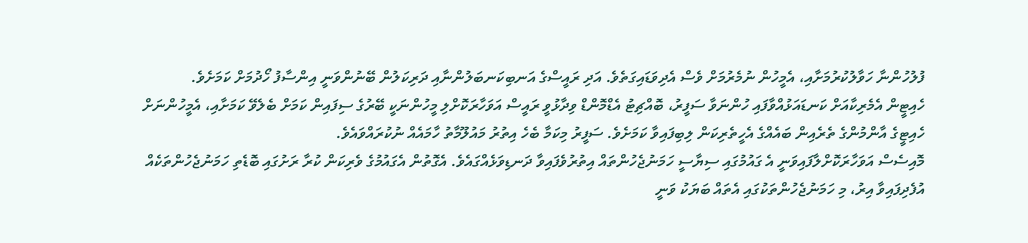ފުލުހުންނާ ހަވާލުކުރުމަށާއި، އެމީހުން ނުމެރުމަށް ވެސް އެދިވަޑައިގަތެވެ. އަދި ރައީސްގެ އަނބިކަނބަލުންނާއި ދަރިކަލުން ބޭނުންވަނީ އިންސާފު ހޯދުމަށް ކަމަށެވެ.
ހެއިޓީން އެމެރިކާއަށް ކަނޑައަޅުއްވާފައި ހުންނަވާ ސަފީރު، ބޮއްޗިޓު އެޑްމޮންޑް ވިދާޅުވީ ރައީސް އަވަހާރަކޮށްލި މީހުންނަކީ ބޭރުގެ ސިފައިން ކަމަށް ބެލެވޭ ކަމަށާއި، އެމީހުންނަށް ހެއިޓީގެ އާންމުންގެ ތެރެއިން ބައެއްގެ އެހީތެރިކަން ލިބިފައިވާ ކަމަށެވެ. ސަފީރު މިކަމާ ބެހެ އިތުރު މައުލޫމާތު ހާމައެއް ނުކުރައްވައެވެ.
މޮއިސެސް އަވަހާރަކޮށްލާފައިވަނީ އެ ގައުމުގައި ސިޔާސީ ހަމަނުޖެހުންތައް އިތުރުވެފައިވާ ދަނޑިވަޅެއްގައެވެ. އެގޮތުން އެގައުމުގެ ވެރިކަން ކުރާ ރަށުގައި ބޮޑެތި ހަމަނުޖެހުންތަކެއް އުފެދިފައިވާ އިރު، މި ހަމަނުޖެހުންތަކުގައި އެތައް ބަޔަކު ވަނީ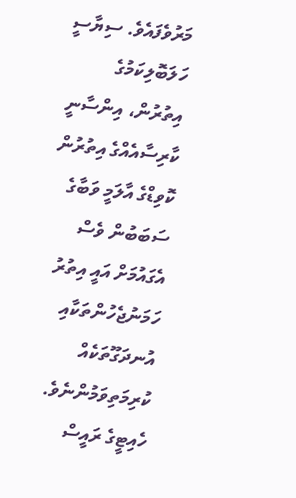މަރުވެފައެވެ. ސިޔާސީ ހަލަބޮލިކަމުގެ އިތުރުން، އިންސާނީ ކާރިސާއެއްގެ އިތުރުން ކޮވިޑްގެ އާލަމީ ވަބާގެ ސަބަބުން ވެސް އެގައުމަށް އައީ އިތުރު ހަމަނުޖެހުންތަކާއި އުނދަގޫތަކެއް ކުރިމަތިވަމުންނެވެ.
ހެއިޓީގެ ރައީސް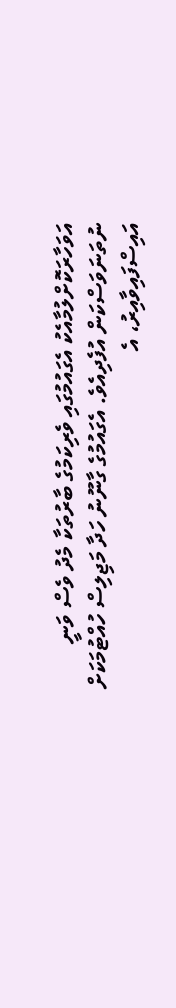އަވަހާރަކޮށްލުމާއެކު އެގައުމުގައި ވެރިކަމުގެ ބާރުތަކާ މެދު ވެސް ވަނީ ނުތަނަވަސްކަން އުފެދިއެވެ. އެގައުމުގެ ގާނޫނު ހަދާ މަޖިލިސް ހުއްޓުމަކަށް އައިސްފައިވާއިރު، އެ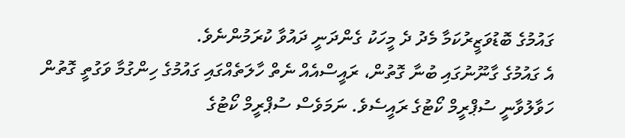ގައުމުގެ ބޮޑުވަޒީރުކަމާ މެދު ދެ މީހަކު ގެންދަނީ ދައުވާ ކުރަމުންނެވެ.
އެ ގައުމުގެ ގާނޫނުގައި ބުނާ ގޮތުން، ރައީސްއެއް ނެތް ހާލަތެއްގައި ގައުމުގެ ހިންގުމާ ވަގުތީ ގޮތުން ހަވާލުވާނީ ސުޕްރީމް ކޯޓުގެ ރައީސެވެ. ނަމަވެސް ސުޕްރީމް ކޯޓުގެ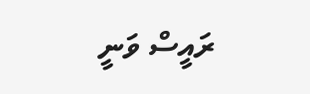ރައީސް ވަނީ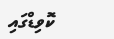ކޮވިޑްގައި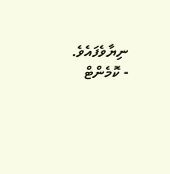ނިޔާވެފައެވެ.
- ކޮމެންޓް